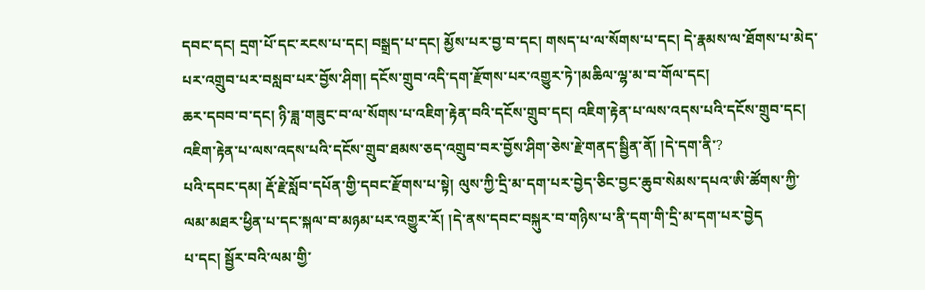དབང་དང། དྲག་པོ་དང་རངས་པ་དང། བསྒྲད་པ་དང། མྱོས་པར་བྱ་བ་དང། གསད་པ་ལ་སོགས་པ་དང། དེ་རྣམས་ལ་ཐོགས་པ་མེད་པར་འགྲུབ་པར་བསླབ་པར་བྱོས་ཤིག། དངོས་གྲུབ་འདི་དག་རྫོགས་པར་འགྱུར་ཏེ་།མཆིལ་ལྷ་མ་བ་གོལ་དང།
ཆར་དབབ་བ་དང། ཉི་ཟླ་གཟུང་བ་ལ་སོགས་པ་འཇིག་རྟེན་བའི་དངོས་གྲུབ་དང། འཇིག་རྟེན་པ་ལས་འདས་པའི་དངོས་གྲུབ་དང། འཇིག་རྟེན་པ་ལས་འདས་པའི་དངོས་གྲུབ་ཐམས་ཅད་འགྲུབ་བར་བྱོས་ཤིག་ཅེས་རྗེ་གནད་སྦྱིན་ནོ། །དེ་དག་ནི་?
པའི་དབང་དམ། རྡོ་རྗེ་སློབ་དཔོན་གྱི་དབང་རྫོགས་པ་སྟེ། ལུས་ཀྱི་དྲི་མ་དག་པར་བྱེད་ཅིང་བྱང་ཆུབ་སེམས་དཔའ་ཨི་ཚོགས་ཀྱི་ལམ་མཐར་ཕྱིན་པ་དང་སྐལ་བ་མཉམ་པར་འགྱུར་རོ། །དེ་ནས་དབང་བསྐུར་བ་གཉིས་པ་ནི་དག་གི་དྲི་མ་དག་པར་བྱེད
པ་དང། སྦྱོར་བའི་ལམ་གྱི་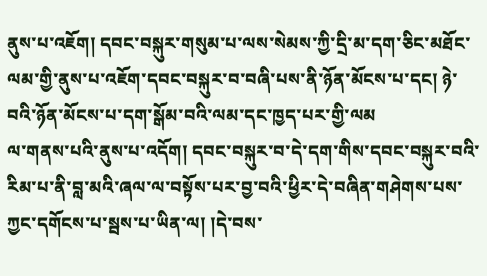ནུས་པ་འཇོག། དབང་བསྐུར་གསུམ་པ་ལས་སེམས་ཀྱི་དྲི་མ་དག་ཅིང་མཐོང་ལམ་གྱི་ནུས་པ་འཇོག་དབང་བསྐུར་བ་བཞི་པས་ནི་ཉོན་མོངས་པ་དང། ཉེ་བའི་ཉོན་མོངས་པ་དག་སྒོམ་བའི་ལམ་དང་ཁྱད་པར་གྱི་ལམ
ལ་གནས་པའི་ནུས་པ་འདོག། དབང་བསྐུར་བ་དེ་དག་གིས་དབང་བསྐུར་བའི་རིམ་པ་ནི་བླ་མའི་ཞལ་ལ་བསྟོས་པར་བྱ་བའི་ཕྱིར་དེ་བཞིན་གཤེགས་པས་ཀྱང་དགོངས་པ་སྦས་པ་ཡིན་ལ། །དེ་བས་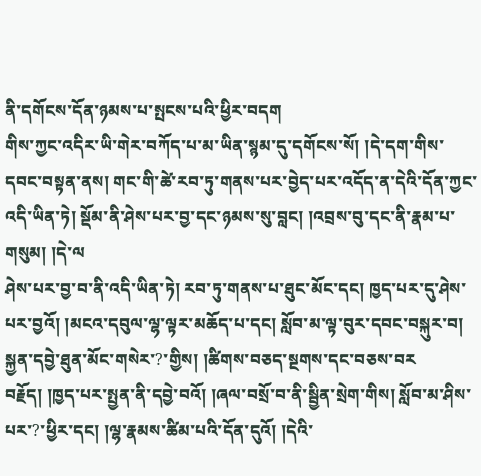ནི་དགོངས་དོན་ཉམས་པ་སྤངས་པའི་ཕྱིར་བདག
གིས་ཀྱང་འདིར་ཡི་གེར་བཀོད་པ་མ་ཡིན་སྙམ་དུ་དགོངས་སོ། །དེ་དག་གིས་དབང་བསྟན་ནས། གང་གི་ཚེ་རབ་ཏུ་གནས་པར་བྱེད་པར་འདོད་ན་དེའི་དོན་ཀྱང་འདི་ཡིན་ཏེ། སྡོམ་ནི་ཤེས་པར་བྱ་དང་ཉམས་སུ་བླང། །འབྲས་བུ་དང་ནི་རྣམ་པ་གསུམ། །དེ་ལ
ཤེས་པར་བྱ་བ་ནི་འདི་ཡིན་ཏེ། རབ་ཏུ་གནས་པ་ཐུང་མོང་དང། ཁྱད་པར་དུ་ཤེས་པར་བྱའོ། །མངའ་དབུལ་ལྷ་ལྟར་མཆོད་པ་དང། སློབ་མ་ལྟ་བུར་དབང་བསྐུར་བ། སྐྱན་དབྱེ་ཐུན་མོང་གསེར་?་གྱིས། །ཚིགས་བཅད་སྔགས་དང་བཅས་བར
བརྗོད། །ཁྱད་པར་སྤྱན་ནི་དབྱེ་བའོ། །ཞལ་བསྲོ་བ་ནི་སྦྱིན་སྲེག་གིས། སློབ་མ་ཤིས་པར་?་ཕྱིར་དང། །ལྷ་རྣམས་ཚིམ་པའི་དོན་དུའོ། །དེའི་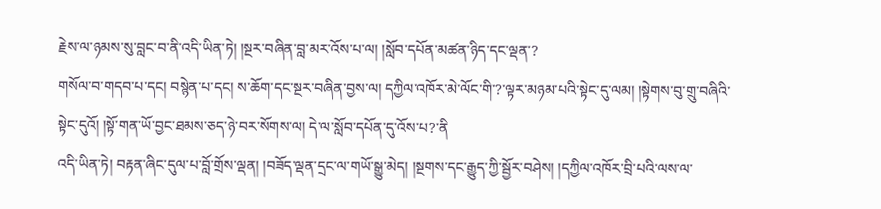རྗེས་ལ་ཉམས་སུ་བླང་བ་ནི་འདི་ཡིན་ཏེ། །སྔར་བཞིན་བླ་མར་འོས་པ་ལ། །སློབ་དཔོན་མཚན་ཉིད་དང་ལྡན་?
གསོལ་བ་གདབ་པ་དང། བསྙེན་པ་དང། ས་ཆོག་དང་སྔར་བཞིན་བྱས་ལ། དཀྱིལ་འཁོར་མེ་ལོང་གི་?་ལྟར་མཉམ་པའི་སྟེང་དུ་ལམ། །སྟེགས་བུ་གྲུ་བཞིའི་སྟེང་དུའོ། །སྟོ་གན་ཡོ་བྱང་ཐམས་ཅད་ཉེ་བར་སོགས་ལ། དེ་ལ་སློབ་དཔོན་དུ་འོས་པ?་ནི
འདི་ཡིན་ཏེ། བརྟན་ཞིང་དུལ་པ་བློ་གྲོས་ལྡན། །བཟོད་ལྡན་དྲང་ལ་གཡོ་སྒྱུ་མེད། །སྔགས་དང་རྒྱུད་ཀྱི་སྦྱོར་བཤེས། །དཀྱིལ་འཁོར་བྲི་པའི་ལས་ལ་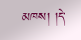མཁས། །དེ་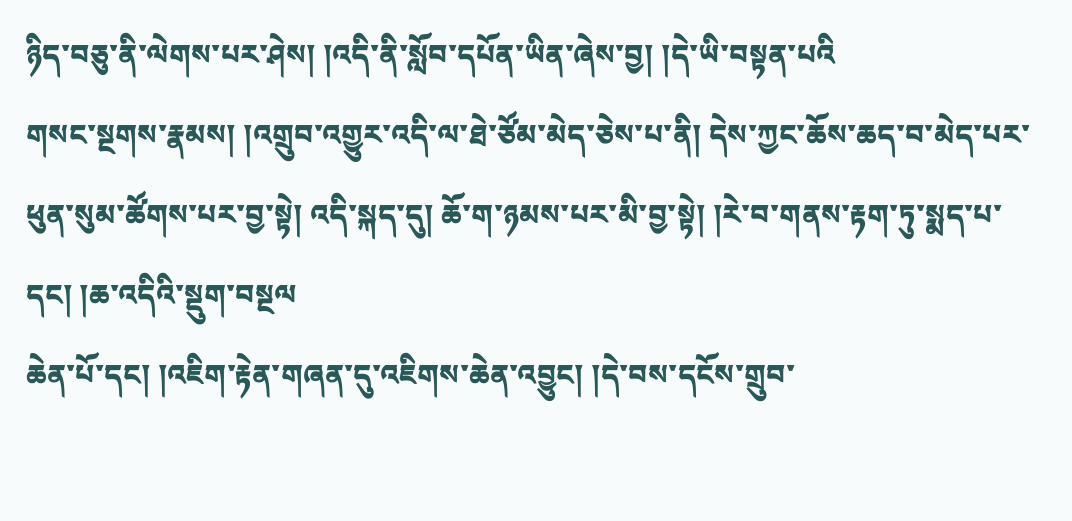ཉིད་བཅུ་ནི་ལེགས་པར་ཤེས། །འདི་ནི་སློབ་དཔོན་ཡིན་ཞེས་བྱ། །དེ་ཡི་བསྟན་པའི
གསང་སྔགས་རྣམས། །འགྲུབ་འགྱུར་འདི་ལ་ཐེ་ཙོམ་མེད་ཅེས་པ་ནི། དེས་ཀྱང་ཆོས་ཆད་བ་མེད་པར་ཕུན་སུམ་ཚོགས་པར་བྱ་སྟེ། འདི་སྐད་དུ། ཆོ་ག་ཉམས་པར་མི་བྱ་སྟེ། །རེ་བ་གནས་རྟག་ཏུ་སྨད་པ་དང། །ཆ་འདིའི་སྡུག་བསྔལ
ཆེན་པོ་དང། །འཇིག་རྟེན་གཞན་དུ་འཇིགས་ཆེན་འབྱུང། །དེ་བས་དངོས་གྲུབ་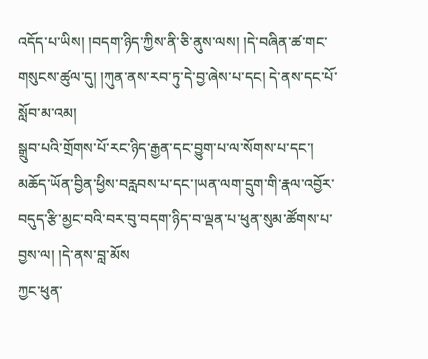འདོད་པ་ཡིས། །བདག་ཉིད་ཀྱིས་ནི་ཅི་ནུས་ལས། །དེ་བཞིན་ཚ་གང་གསུངས་ཚུལ་དུ། །ཀུན་ནས་རབ་ཏུ་དེ་བྱ་ཞེས་པ་དང། དེ་ནས་དང་པོ་སློབ་མ་འམ།
སྒྲུབ་པའི་གྲོགས་པོ་རང་ཉིད་རྒྱན་དང་བྱུག་པ་ལ་སོགས་པ་དང་། མཆོད་ཡོན་བྱིན་ཕྱིས་བརླབས་པ་དང་།ཡན་ལག་དྲུག་གི་རྣལ་འབྱོར་བདུད་རྩི་མྱང་བའི་བར་བུ་བདག་ཉིད་བ་ལྡན་པ་ཕུན་སུམ་ཚོགས་པ་བྱས་ལ། །དེ་ནས་བླ་མོས
ཀྱང་ཕུན་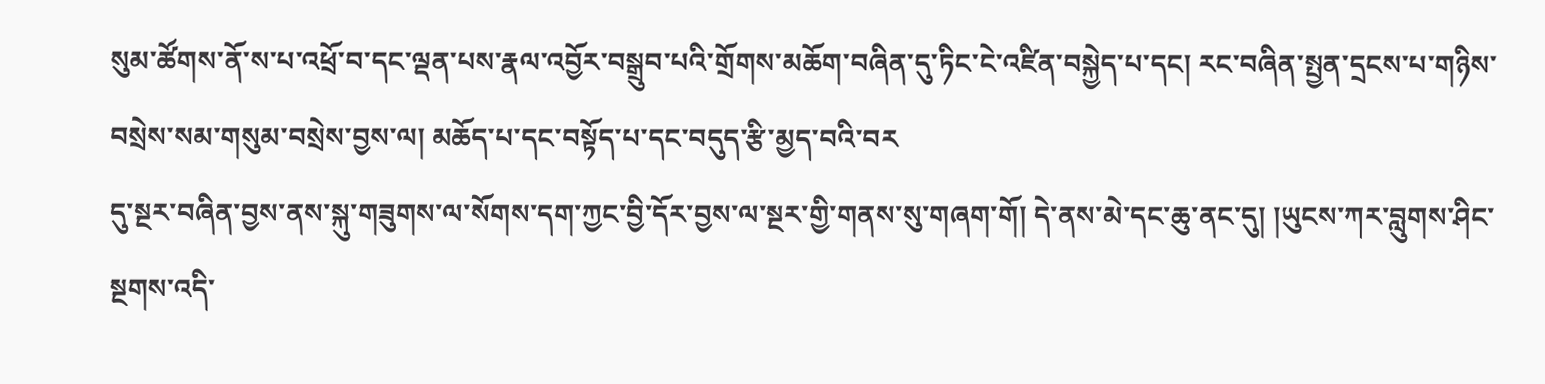སུམ་ཚོགས་ནོ་ས་པ་འཕྲོ་བ་དང་ལྡན་པས་རྣལ་འབྱོར་བསྒྲུབ་པའི་གྲོགས་མཆོག་བཞིན་དུ་ཏིང་ངེ་འཛིན་བསྐྱེད་པ་དང། རང་བཞིན་སྤྱན་དྲངས་པ་གཉིས་བསྲེས་སམ་གསུམ་བསྲེས་བྱས་ལ། མཆོད་པ་དང་བསྟོད་པ་དང་བདུད་རྩི་མྱད་བའི་བར
དུ་སྔར་བཞིན་བྱས་ནས་སྐུ་གཟུགས་ལ་སོགས་དག་ཀྱང་བྱི་དོར་བྱས་ལ་སྔར་གྱི་གནས་སུ་གཞག་གོ། དེ་ནས་མེ་དང་ཆུ་ནང་དུ། །ཡུངས་ཀར་བླུགས་ཤིང་སྔགས་འདི་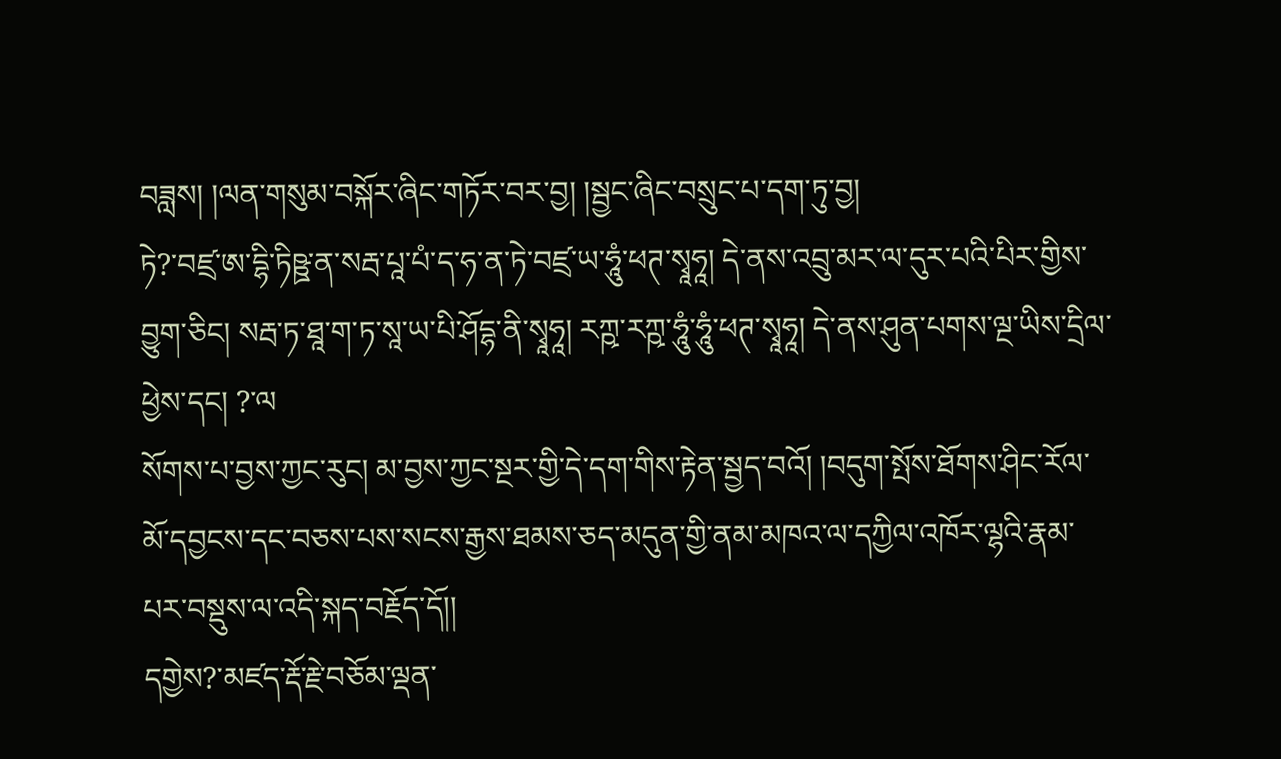བཟླས། །ལན་གསུམ་བསྐོར་ཞིང་གཏོར་བར་བྱ། །སྦྱང་ཞིང་བསྲུང་པ་དག་ཏུ་བྱ།
ཏེ?་བཛྲ་ཨ་དྷི་ཏིཥྛ་ན་སརྦ་པཱ་པཾ་ད་ཧ་ན་ཏེ་བཛྲ་ཡ་ཧཱུཾ་ཕཊ་སྭཱཧཱ། དེ་ནས་འབྲུ་མར་ལ་དུར་པའི་པིར་གྱིས་བྱུག་ཅིང། སརྦ་ཏ་ཐཱ་ག་ཏ་སཱ་ཡ་པི་ཤོདྷ་ནི་སྭཱཧཱ། རཀྵ་རཀྵ་ཧཱུཾ་ཧཱུཾ་ཕཊ་སྭཱཧཱ། དེ་ནས་ཤུན་པགས་ལྔ་ཡིས་དྲིལ་ཕྱེས་དང། ?་ལ
སོགས་པ་བྱས་ཀྱང་རུང། མ་བྱས་ཀྱང་སྔར་གྱི་དེ་དག་གིས་རྟེན་སྦྱད་བའོ། །བདུག་སྤོས་ཐོགས་ཤིང་རོལ་མོ་དབྱངས་དང་བཅས་པས་སངས་རྒྱས་ཐམས་ཅད་མདུན་གྱི་ནམ་མཁའ་ལ་དཀྱིལ་འཁོར་ལྷའི་རྣམ་པར་བསྡུས་ལ་འདི་སྐད་བརྗོད་དོ།།
དགྱེས?་མཛད་རྡོ་རྗེ་བཅོམ་ལྡན་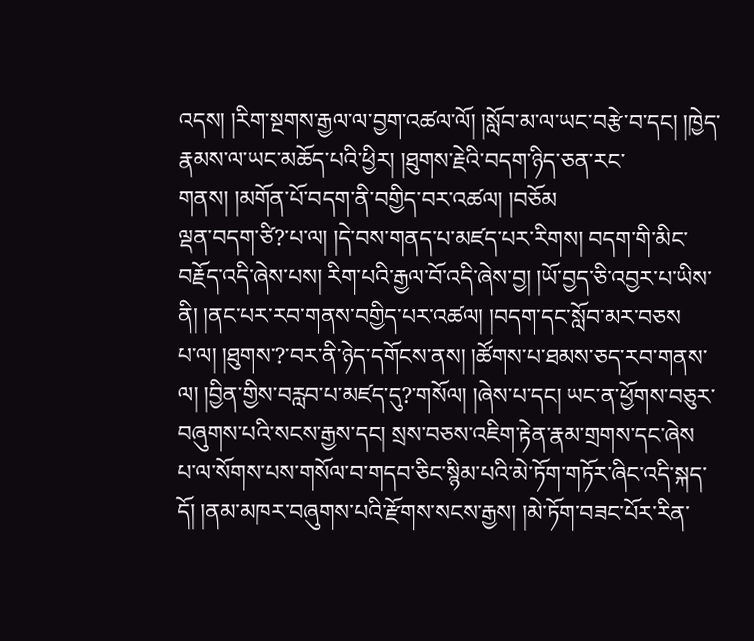འདས། །རིག་སྔགས་རྒྱལ་ལ་བྱག་འཚལ་ལོ། །སློབ་མ་ལ་ཡང་བརྩེ་བ་དང། །ཁྱེད་རྣམས་ལ་ཡང་མཆོད་པའི་ཕྱིར། །ཐུགས་རྗེའི་བདག་ཉིད་ཅན་རང་གནས། །མགོན་པོ་བདག་ནི་བགྱིད་བར་འཚལ། །བཅོམ
ལྡན་བདག་ཙི?་པ་ལ། །དེ་བས་གནད་པ་མཛད་པར་རིགས། བདག་གི་མིང་བརྗོད་འདི་ཞེས་པས། རིག་པའི་རྒྱལ་བོ་འདི་ཞེས་བྱ། །ཡོ་བྱད་ཅི་འབྱར་པ་ཡིས་ནི། །ནང་པར་རབ་གནས་བགྱིད་པར་འཚལ། །བདག་དང་སློབ་མར་བཅས
པ་ལ། །ཐུགས་?་བར་ནི་ཉེད་དགོངས་ནས། །ཚོགས་པ་ཐམས་ཅད་རབ་གནས་ལ། །བྱིན་གྱིས་བརླབ་པ་མཛད་དུ?་གསོལ། །ཞེས་པ་དང། ཡང་ན་ཕྱོགས་བཅུར་བཞུགས་པའི་སངས་རྒྱས་དང། སྲས་བཅས་འཇིག་རྟེན་རྣམ་གྲགས་དང་ཞེས
པ་ལ་སོགས་པས་གསོལ་བ་གདབ་ཅིང་སྙིམ་པའི་མེ་ཏོག་གཏོར་ཞིང་འདི་སྐད་དོ། །ནམ་མཁར་བཞུགས་པའི་རྫོགས་སངས་རྒྱས། །མེ་ཏོག་བཟང་པོར་རིན་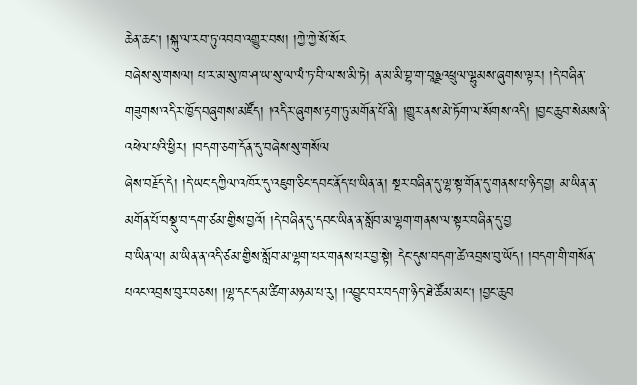ཆེན་ཆང། །སྐུ་ལ་རབ་ཏུ་འབབ་འགྱུར་བས། །ཀྱེ་ཀྱེ་སོ་སོར
བཞེས་སུ་གསལ། པ་ར་མ་སུ་ཁ་ཤ་ཡ་སུ་ལ་ལཾ་ཏ་བི་ལ་ས་མི་ཏེ། ན་མ་མི་བྷ་ག་བཱཉྫའཕྲུལ་ལྷུམས་ཞུགས་ལྟར། །དེ་བཞིན་གཟུགས་འདིར་ཁྱོད་བཞུགས་མཛོད། །འདིར་ཞུགས་རྟག་ཏུ་མགོན་པོ་ནི། །གྱུར་ནས་མེ་ཏོག་ལ་སོགས་འདི། །བྱང་ཆུབ་སེམས་ནི་འཕེལ་པའི་ཕྱིར། །བདག་ཅག་དོན་དུ་བཞེས་སུ་གསོལ
ཞེས་བརྗོད་དེ། །དེ་ཡང་དཀྱིལ་འཁོར་དུ་འཇུག་ཅིང་དབང་ནོད་པ་ཡིན་ན། སྔར་བཞིན་དུ་ལྷ་སྟ་གོན་དུ་གནས་པ་ཉིད་བྱ། མ་ཡིན་ན་མགོན་པོ་བསྡུ་བ་དག་ཙམ་གྱིས་བྱའོ། །དེ་བཞིན་དུ་དབང་ཡིན་ན་སློབ་མ་ལྷག་གནས་ལ་སྟར་བཞིན་དུ་བྱ
བ་ཡིན་ལ། མ་ཡིན་ན་འདི་ཙམ་གྱིས་སློབ་མ་ལྷག་པར་གནས་པར་བྱ་སྟེ། དེང་དུས་བདག་ཚེ་འབྲས་བུ་ཡོད། །བདག་གི་གསོན་པའང་འབྲས་བུར་བཅས། །ལྷ་དང་དམ་ཚིག་མཉམ་པ་རུ། །འབྱུང་བར་བདག་ཉིད་ཐེ་ཚོམ་མང། །བྱང་ཆུབ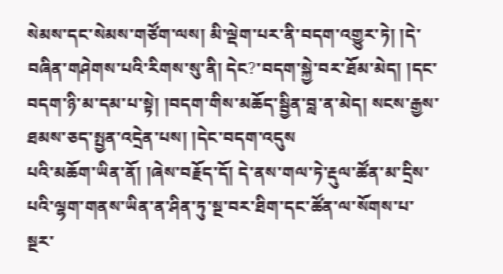སེམས་དང་སེམས་གཙོག་ལས། མི་ལྡེག་པར་ནི་བདག་འགྱུར་ཏེ། །དེ་བཞིན་གཤེགས་པའི་རིགས་སུ་ནི། དེང?་བདག་སྐྱེ་བར་ཐོམ་མེད། །དང་བདག་ཉི་མ་དམ་པ་སྟེ། །བདག་གིས་མཆོད་སྦྱིན་བླ་ན་མེད། སངས་རྒྱས་ཐམས་ཅད་སྤྱན་འདྲེན་པས། །དེང་བདག་འདུས
པའི་མཆོག་ཡིན་ནོ། །ཞེས་བརྗོད་དོ། དེ་ནས་གལ་ཏེ་རྡུལ་ཚོན་མ་དྲིས་པའི་ལྷག་གནས་ཡིན་ན་ཤིན་ཏུ་སྔ་བར་ཐིག་དང་ཚོན་ལ་སོགས་པ་སྔར་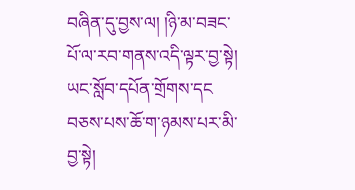བཞིན་དུ་བྱས་ལ། །ཉི་མ་བཟང་པོ་ལ་རབ་གནས་འདི་ལྟར་བྱ་སྟེ། ཡང་སློབ་དཔོན་གྲོགས་དང
བཅས་པས་ཆོ་ག་ཉམས་པར་མི་བྱ་སྟེ།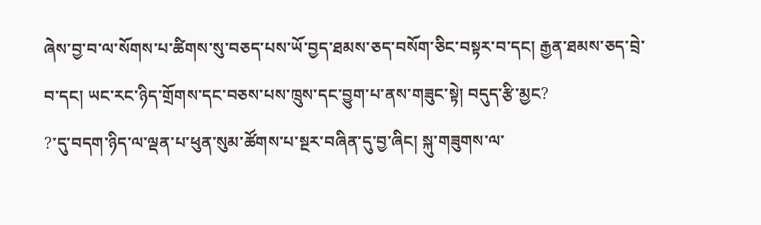ཞེས་བྱ་བ་ལ་སོགས་པ་ཚིགས་སུ་བཅད་པས་ཡོ་བྱད་ཐམས་ཅད་བསོག་ཅིང་བསྟར་བ་དང། རྒྱན་ཐམས་ཅད་བྲེ་བ་དང། ཡང་རང་ཉིད་གྲོགས་དང་བཅས་པས་ཁྲུས་དང་བྱུག་པ་ནས་གཟུང་སྟེ། བདུད་རྩི་མྱང?
?་དུ་བདག་ཉིད་ལ་ལྡན་པ་ཕུན་སུམ་ཚོགས་པ་སྔར་བཞིན་དུ་བྱ་ཞིང། སྐུ་གཟུགས་ལ་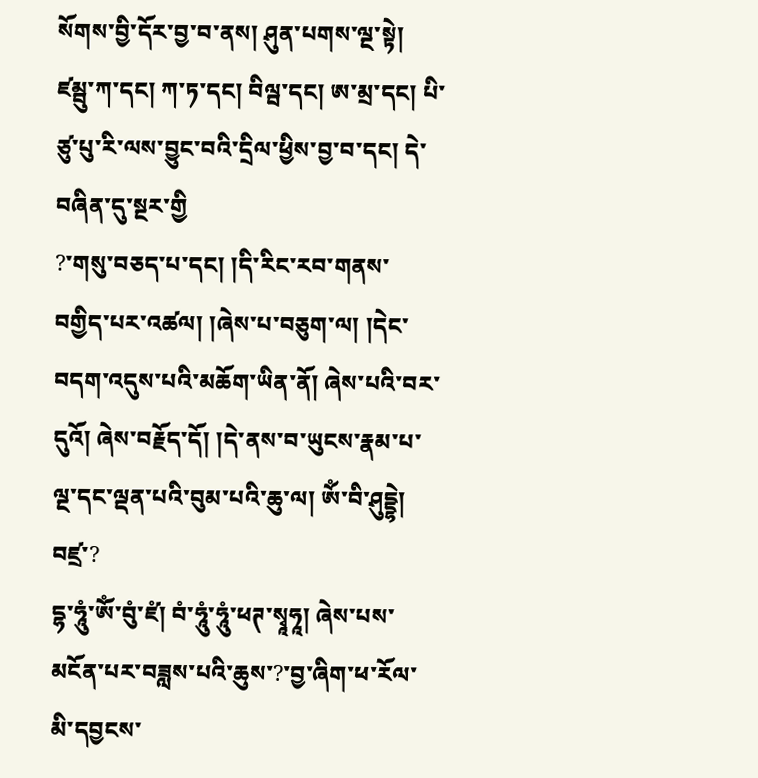སོགས་བྱི་དོར་བྱ་བ་ནས། ཤུན་པགས་ལྔ་སྟེ། ཛམྦུ་ཀ་དང། ཀ་ཏ་དང། བིལྦ་དང། ཨ་མྲ་དང། པི་ཙུ་པུ་རི་ལས་བྱུང་བའི་དྲིལ་ཕྱིས་བྱ་བ་དང། དེ་བཞིན་དུ་སྔར་གྱི
?་གསུ་བཅད་པ་དང། །དི་རིང་རབ་གནས་བགྱིད་པར་འཚལ། །ཞེས་པ་བཅུག་ལ། །དེང་བདག་འདུས་པའི་མཆོག་ཡིན་ནོ། ཞེས་པའི་བར་དུའོ། ཞེས་བརྗོད་དོ། །དེ་ནས་བ་ཡུངས་རྣམ་པ་ལྔ་དང་ལྡན་པའི་བུམ་པའི་ཆུ་ལ། ཨོཾ་བི་ཤུདྡྷེ། བཛྲ་?
དྷ་ཧཱུཾ་ཨོཾ་བུཾ་ཛཾ། བཾ་ཧཱུཾ་ཧཱུཾ་ཕཊ་སྭཱཧཱ། ཞེས་པས་མངོན་པར་བཟླས་པའི་ཆུས་?་བྱ་ཞིག་ཕ་རོལ་མི་དབྱངས་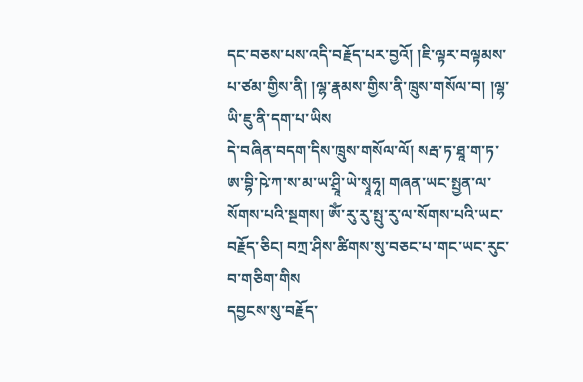དང་བཅས་པས་འདི་བརྗོད་པར་བྱའོ། །ཇི་ལྟར་བལྟམས་པ་ཙམ་གྱིས་ནི། །ལྷ་རྣམས་གྱིས་ནི་ཁྲུས་གསོལ་བ། །ལྷ་ཡི་ཇུ་ནི་དག་པ་ཡིས
དེ་བཞིན་བདག་དིས་ཁྲུས་གསོལ་ལོ། སརྦ་ཏ་ཐཱ་ག་ཏ་ཨ་བྷི་ཥེ་ཀ་ས་མ་ཡ་ཤྲཱི་ཡེ་སྭཱཧཱ། གཞན་ཡང་སྤྱན་ལ་སོགས་པའི་སྔགས། ཨོཾ་རུ་རུ་སྤུ་རུ་ལ་སོགས་པའི་ཡང་བརྗོད་ཅིང། བཀྲ་ཤིས་ཚིགས་སུ་བཅང་པ་གང་ཡང་རུང་བ་གཅིག་གིས
དབྱངས་སུ་བརྗོད་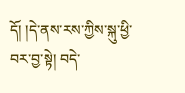དོ། །དེ་ནས་རས་ཀྱིས་སྐུ་ཕྱི་བར་བྱ་སྟེ། བདེ་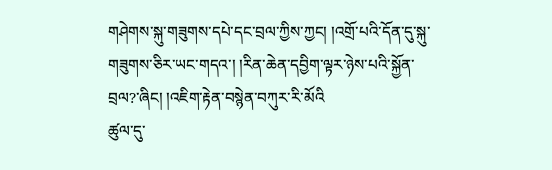གཤེགས་སྐུ་གཟུགས་དཔེ་དང་བྲལ་ཀྱིས་ཀྱང། །འགྲོ་པའི་དོན་དུ་སྐུ་གཟུགས་ཅིར་ཡང་གདའ་། །རིན་ཆེན་དབྱིག་ལྟར་ཉེས་པའི་སྐྱོན་བྲལ?་ཞིང། །འཇིག་རྟེན་བསྙེན་བཀུར་རི་མོའི
ཚུལ་དུ་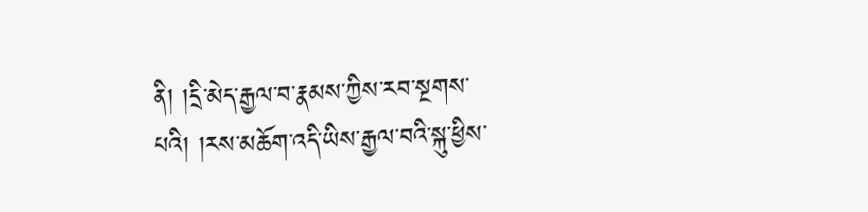ནི། །དྲི་མེད་རྒྱལ་བ་རྣམས་ཀྱིས་རབ་སྔགས་པའི། །རས་མཆོག་འདི་ཡིས་རྒྱལ་བའི་སྐུ་ཕྱིས་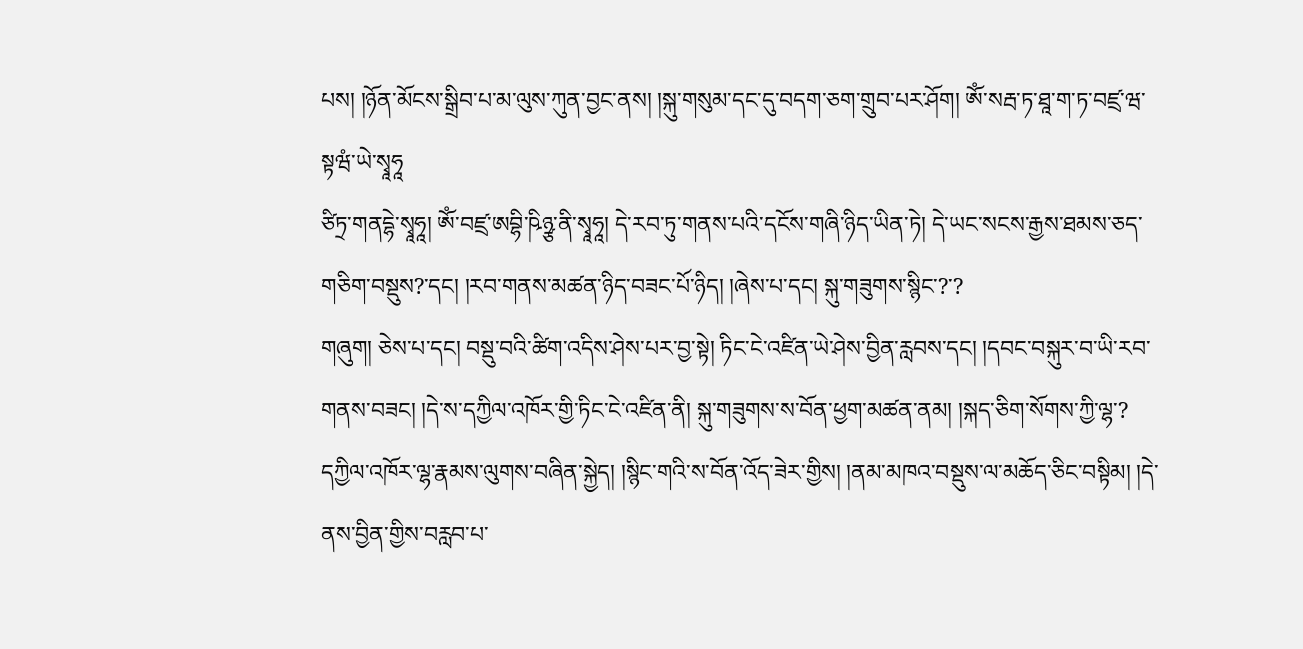པས། །ཉོན་མོངས་སྒྲིབ་པ་མ་ལུས་ཀུན་བྱང་ནས། །སྐུ་གསུམ་དང་དུ་བདག་ཅག་གྲུབ་པར་ཤོག། ཨོཾ་སརྦ་ཏ་ཐཱ་ག་ཏ་བཛྲ་ཝ་སྟཝཾ་ཡེ་སྭཱཧཱ
ཙིཏྲ་གནདྷེ་སྭཱཧཱ། ཨོཾ་བཛྲ་ཨབྷི་ཥིཉྩ་ནི་སྭཱཧཱ། དེ་རབ་ཏུ་གནས་པའི་དངོས་གཞི་ཉིད་ཡིན་ཏེ། དེ་ཡང་སངས་རྒྱས་ཐམས་ཅད་གཅིག་བསྡུས?་དང། །རབ་གནས་མཚན་ཉིད་བཟང་པོ་ཉིད། །ཞེས་པ་དང། སྐུ་གཟུགས་སྙིང་?་?
གཞུག། ཅེས་པ་དང། བསྡུ་བའི་ཚིག་འདིས་ཤེས་པར་བྱ་སྟེ། ཏིང་ངེ་འཛིན་ཡེ་ཤེས་བྱིན་རླབས་དང། །དབང་བསྐུར་བ་ཡི་རབ་གནས་བཟང། །དེ་ས་དཀྱིལ་འཁོར་གྱི་ཏིང་ངེ་འཛིན་ནི། སྐུ་གཟུགས་ས་བོན་ཕྱག་མཚན་ནམ། །སྐད་ཅིག་སོགས་ཀྱི་ལྷ་?
དཀྱིལ་འཁོར་ལྷ་རྣམས་ལུགས་བཞིན་སྐྱེད། །སྙིང་གའི་ས་བོན་འོད་ཟེར་གྱིས། །ནམ་མཁའ་བསྡུས་ལ་མཆོད་ཅིང་བསྟིམ། །དེ་ནས་བྱིན་གྱིས་བརླབ་པ་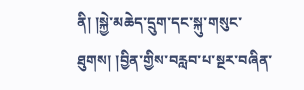ནི། །སྐྱེ་མཆེད་དྲུག་དང་སྐུ་གསུང་ཐུགས། །བྱིན་གྱིས་བརླབ་པ་སྔར་བཞིན་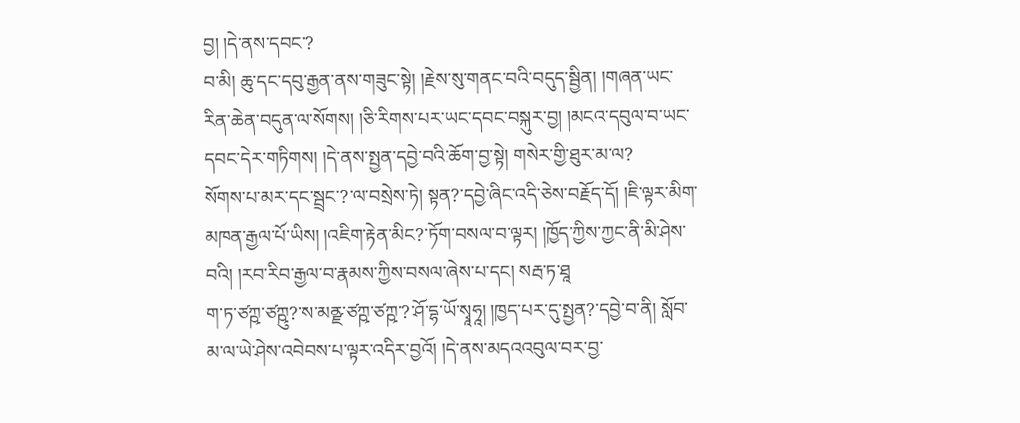བྱ། །དེ་ནས་དབང་?
བ་མི། ཆུ་དང་དབུ་རྒྱན་ནས་གཟུང་སྟེ། །རྗེས་སུ་གནང་བའི་བདུད་སྦྱིན། །གཞན་ཡང་རིན་ཆེན་བདུན་ལ་སོགས། །ཅི་རིགས་པར་ཡང་དབང་བསྐུར་བྱ། །མངའ་དབུལ་བ་ཡང་དབང་དེར་གཏིགས། །དེ་ནས་སྤྱན་དབྱེ་བའི་ཆོག་བྱ་སྟེ། གསེར་གྱི་ཐུར་མ་ལ?
སོགས་པ་མར་དང་སྦྲང་?་ལ་བསྲེས་ཏེ། སྟན?་དབྱེ་ཞིང་འདི་ཅེས་བརྗོད་དོ། །ཇི་ལྟར་མིག་མཁན་རྒྱལ་པོ་ཡིས། །འཇིག་རྟེན་མིང?་ཏོག་བསལ་བ་ལྟར། །ཁྱོད་ཀྱིས་ཀྱང་ནི་མི་ཤེས་བའི། །རབ་རིབ་རྒྱལ་བ་རྣམས་ཀྱིས་བསལ་ཞེས་པ་དང། སརྦ་ཏ་ཐཱ
ག་ཏ་ཙཀྵ་ཙཀྵུ?་ས་མནྫ་ཙཀྵ་ཙཀྵ་?་ཤོ་དྷ་ཡོ་སྭཱཧཱ། །ཁྱད་པར་དུ་སྤྱན?་དབྱེ་བ་ནི། སློབ་མ་ལ་ཡེ་ཤེས་འབེབས་པ་ལྟར་འདིར་བྱའོ། །དེ་ནས་མདའའབུལ་བར་བྱ་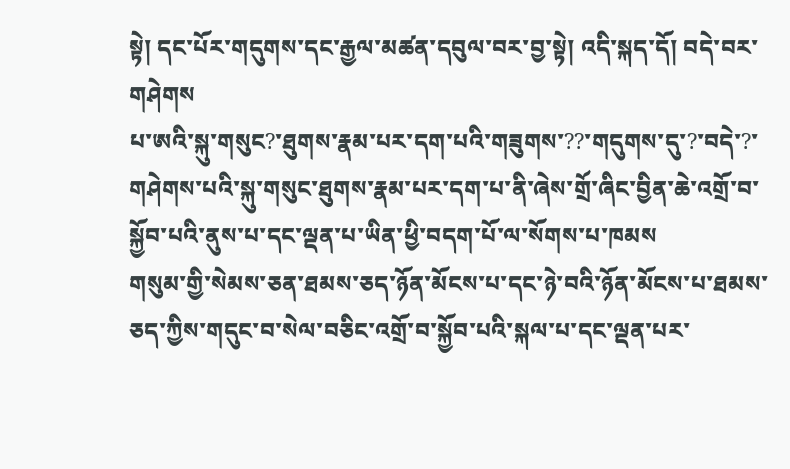སྟེ། དང་པོར་གདུགས་དང་རྒྱལ་མཚན་དབུལ་བར་བྱ་སྟེ། འདི་སྐད་དོ། བདེ་བར་གཤེགས
པ་ཨའི་སྐུ་གསུང?་ཐུགས་རྣམ་པར་དག་པའི་གཟུགས་??་གདུགས་དུ་?་བདེ་?་གཤེགས་པའི་སྐུ་གསུང་ཐུགས་རྣམ་པར་དག་པ་ནི་ཞེས་གྲོ་ཞིང་བྱིན་ཆེ་འགྲོ་བ་སྐྱོབ་པའི་ནུས་པ་དང་ལྡན་པ་ཡིན་ཕྱི་བདག་པོ་ལ་སོགས་པ་ཁམས
གསུམ་གྱི་སེམས་ཅན་ཐམས་ཅད་ཉོན་མོངས་པ་དང་ཉེ་བའི་ཉོན་མོངས་པ་ཐམས་ཅད་ཀྱིས་གདུང་བ་སེལ་བཅིང་འགྲོ་བ་སྐྱོབ་པའི་སྐལ་པ་དང་ལྡན་པར་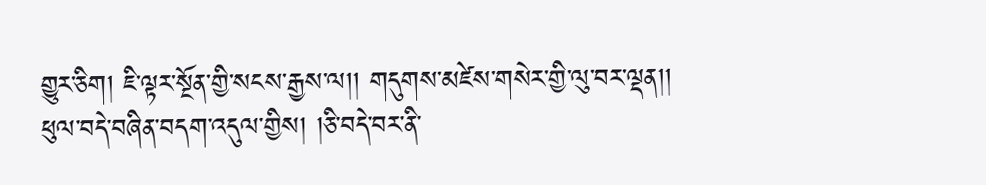གྱུར་ཅིག། ཇི་ལྟར་སྔོན་གྱི་སངས་རྒྱས་ལ།། གདུགས་མཛེས་གསེར་གྱི་ལུ་བར་ལྡན།།
ཕུལ་བདེ་བཞིན་བདག་འདུལ་གྱིས། །ཅི་བདེ་བར་ནི་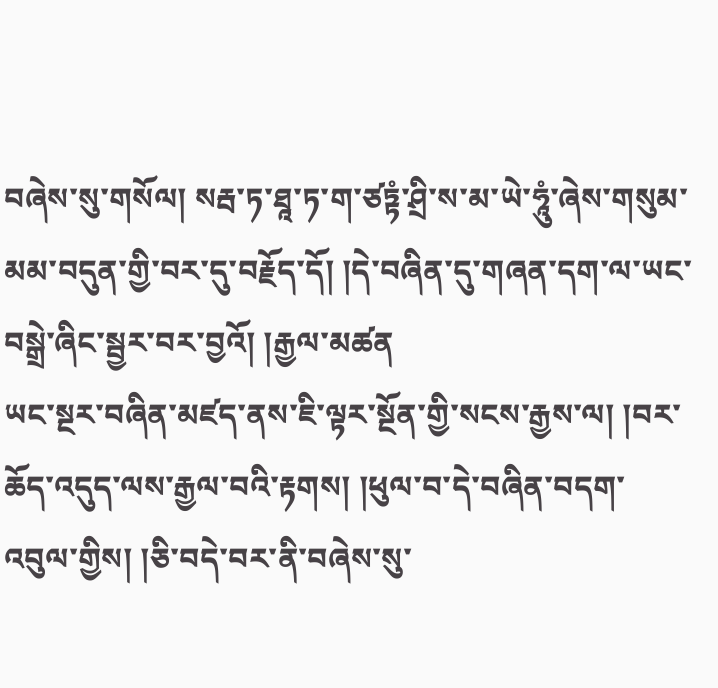བཞེས་སུ་གསོལ། སརྦ་ཏ་ཐཱ་ཏ་ག་ཙཏྟཾ་ཤྲི་ས་མ་ཡེ་ཧཱུཾ་ཞེས་གསུམ་མམ་བདུན་གྱི་བར་དུ་བརྗོད་དོ། །དེ་བཞིན་དུ་གཞན་དག་ལ་ཡང་བསྒྲེ་ཞིང་སྦྱར་བར་བྱའོ། །རྒྱལ་མཚན
ཡང་སྔར་བཞིན་མཛད་ནས་ཇི་ལྟར་སྔོན་གྱི་སངས་རྒྱས་ལ། །བར་ཆོད་འདུད་ལས་རྒྱལ་བའི་རྟགས། །ཕུལ་བ་དེ་བཞིན་བདག་འབུལ་གྱིས། །ཅི་བདེ་བར་ནི་བཞེས་སུ་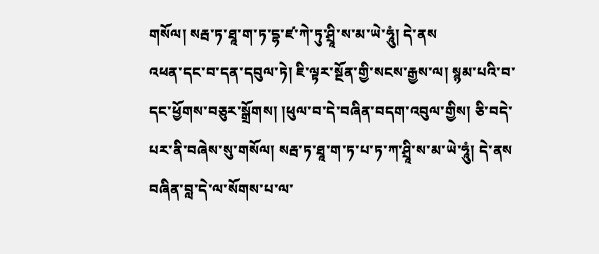གསོལ། སརྦ་ཏ་ཐཱ་ག་ཏ་དྷ་ཛ་ཀེ་ཏུ་ཤྲཱི་ས་མ་ཡེ་ཧཱུཾ། དེ་ནས
འཕན་དང་བ་དན་དབུལ་ཏེ། ཇི་ལྟར་སྔོན་གྱི་སངས་རྒྱས་ལ། སྙམ་པའི་བ་དང་ཕྱོགས་བཅུར་སྒྲོགས། །ཕུལ་བ་དེ་བཞིན་བདག་འབུལ་གྱིས། ཅི་བདེ་པར་ནི་བཞེས་སུ་གསོལ། སརྦ་ཏ་ཐཱ་ག་ཏ་པ་ཏ་ཀ་ཤྲཱི་ས་མ་ཡེ་ཧཱུཾ། དེ་ནས
བཞིན་བླ་དེ་ལ་སོགས་པ་ལ་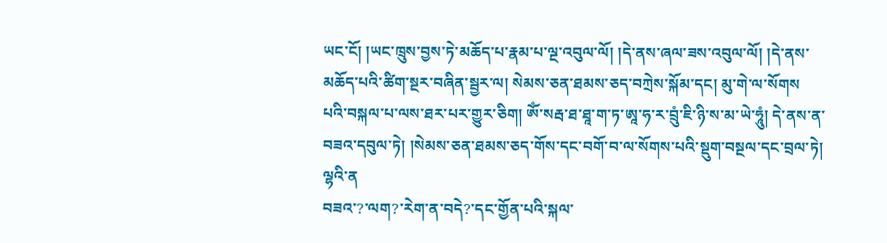ཡང་ངོ། །ཡང་ཁྲུས་བྱས་ཏེ་མཆོད་པ་རྣམ་པ་ལྔ་འབུལ་ལོ། །དེ་ནས་ཞལ་ཟས་འབུལ་ལོ། །དེ་ནས་མཆོད་པའི་ཚིག་སྔར་བཞིན་སྦྱར་ལ། སེམས་ཅན་ཐམས་ཅད་བཀྲེས་སྐོམ་དང། མུ་གེ་ལ་སོགས
པའི་བསྐལ་པ་ལས་ཐར་པར་གྱུར་ཅིག། ཨོཾ་སརྦ་ཐ་ཐཱ་ག་ཏ་ཨཱ་ཧ་ར་བྲུཾ་ཇི་ཉི་ས་མ་ཡེ་ཧཱུཾ། དེ་ནས་ན་བཟའ་དབུལ་ཏེ། །སེམས་ཅན་ཐམས་ཅད་གོས་དང་བགོ་བ་ལ་སོགས་པའི་སྡུག་བསྔལ་དང་བྲལ་ཏེ། ལྷའི་ན
བཟའ་?་ལག?་རེག་ན་བདེ?་དང་གྱོན་པའི་སྐལ་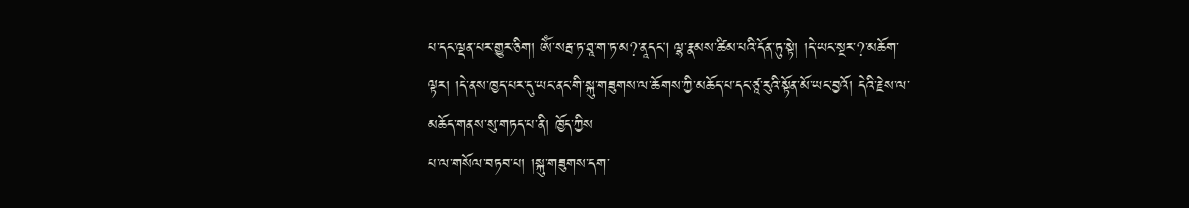པ་དང་ལྡན་པར་གྱུར་ཅིག། ཨོཾ་སརྦ་ཏ་ཐཱ་ག་ཏ་མ?་ནཱདང། ལྷ་རྣམས་ཚིམ་པའི་དོན་ཏུ་སྟེ། །དེ་ཡང་སྔར་?་མཆོག་ལྟར། །དེ་ནས་ཁྱད་པར་དུ་ཡང་ནང་གི་སྐུ་གཟུགས་ལ་ཆོགས་ཀྱི་མཆོད་པ་དང་ཙཱ་རུའི་སྟོན་མོ་ཡང་བྱའོ། དེའི་རྗེས་ལ་མཆོད་གནས་སུ་གཏད་པ་ནི། ཁྱོད་ཀྱིས
པ་ལ་གསོལ་བཏབ་པ། །སྐུ་གཟུགས་དག་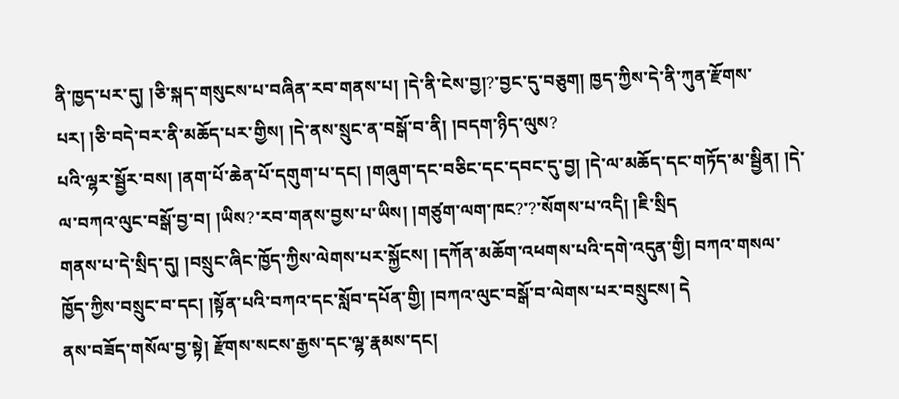ནི་ཁྱད་པར་དུ། །ཅི་སྐད་གསུངས་པ་བཞིན་རབ་གནས་པ། །དེ་ནི་ངེས་བྱ།?་བྱང་དུ་བཅུག། ཁྱད་ཀྱིས་དེ་ནི་ཀུན་རྫོགས་པར། །ཅི་བདེ་བར་ནི་མཆོད་པར་གྱིས། །དེ་ནས་སྲུང་ན་བསྒོ་བ་ནི། །བདག་ཉིད་ལུས?
པའི་ལྷར་སྦྱོར་བས། །ནག་པོ་ཆེན་པོ་དགུག་པ་དང། །གཞུག་དང་བཅིང་དང་དབང་དུ་བྱ། །དེ་ལ་མཆོད་དང་གཏོད་མ་སྦྱིན། །དེ་ལ་བཀའ་ལུང་བསྒོ་བྱ་བ། །ཡིས?་རབ་གནས་བྱས་པ་ཡིས། །གཙུག་ལག་ཁང?་?་སོགས་པ་འདི། །ཇི་སྲིད
གནས་པ་དེ་སྲིད་དུ། །བསྲུང་ཞིང་ཁྱོད་ཀྱིས་ལེགས་པར་སྐྱོངས། །དཀོན་མཆོག་འཕགས་པའི་དགེ་འདུན་གྱི། བཀའ་གསལ་ཁྱོད་ཀྱིས་བསྲུང་བ་དང། །སྟོན་པའི་བཀའ་དང་སློབ་དཔོན་གྱི། །བཀའ་ལུང་བསྒོ་བ་ལེགས་པར་བསྲུངས། དེ
ནས་བཟོད་གསོལ་བྱ་སྟེ། རྫོགས་སངས་རྒྱས་དང་ལྷ་རྣམས་དང།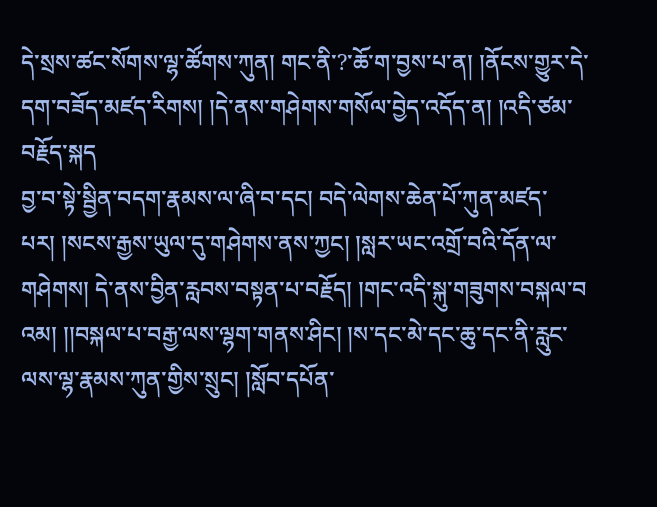དེ་སྲས་ཚང་སོགས་ལྷ་ཚོགས་ཀུན། གང་ནི་?་ཆོ་ག་བྱས་པ་ན། །ནོངས་གྱུར་དེ་དག་བཟོད་མཛད་རིགས། །དེ་ནས་གཤེགས་གསོལ་བྱེད་འདོད་ན། །འདི་ཙམ་བརྗོད་སྐད
བྱ་བ་སྟེ་སྦྱིན་བདག་རྣམས་ལ་ཞི་བ་དང། བདེ་ལེགས་ཆེན་པོ་ཀུན་མཛད་པར། །སངས་རྒྱས་ཡུལ་དུ་གཤེགས་ནས་ཀྱང། །སླར་ཡང་འགྲོ་བའི་དོན་ལ་གཤེགས། དེ་ནས་བྱིན་རླབས་བསྟན་པ་བརྗོད། །གང་འདི་སྐུ་གཟུགས་བསྐལ་བ
འམ། །།བསྐལ་པ་བརྒྱ་ལས་ལྷག་གནས་ཤིང། །ས་དང་མེ་དང་ཆུ་དང་ནི་རླུང་ལས་ལྷ་རྣམས་ཀུན་གྱིས་སྲུང། །སློབ་དཔོན་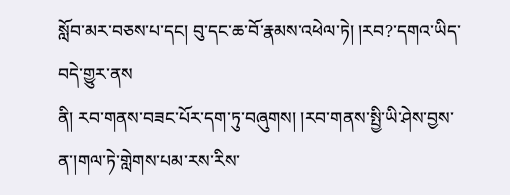སློབ་མར་བཅས་པ་དང། བུ་དང་ཆ་བོ་རྣམས་འཕེལ་ཏེ། །རབ?་དགའ་ཡིད་བདེ་གྱུར་ནས
ནི། རབ་གནས་བཟང་པོར་དག་ཏུ་བཞུགས། །རབ་གནས་སྤྱི་ཡི་ཤེས་བྱས་ན་།གལ་ཏེ་གླེགས་པམ་རས་རིས་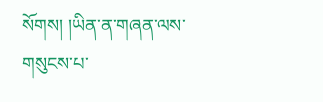སོགས། །ཡིན་ན་གཞན་ལས་གསུངས་པ་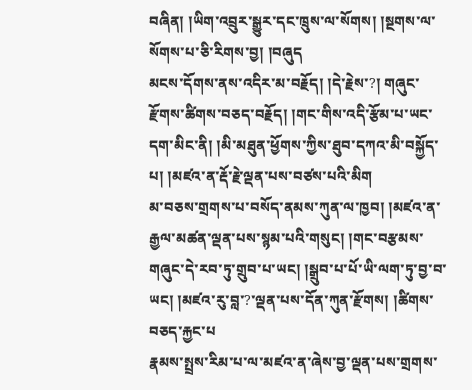བཞིན། །ཡིག་འབྲུར་སྒྱུར་དང་ཁྲུས་ལ་སོགས། །སྔགས་ལ་སོགས་པ་ཅི་རིགས་བྱ། །བཞུད
མངས་དོགས་ནས་འདིར་མ་བརྗོད། །དེ་རྗེས་?། གཞུང་རྫོགས་ཚིགས་བཅད་བརྗོད། །གང་གིས་འདི་རྩོམ་པ་ཡང་དག་མིང་ནི། །མི་མཐུན་ཕྱོགས་ཀྱིས་ཐུབ་དཀའ་མི་བསྐྱོད་པ། །མཛའ་ན་རྡོ་རྗེ་ལྡན་པས་བཙས་པའི་མིག
མ་བཅས་གྲགས་པ་བསོད་ནམས་ཀུན་ལ་ཁྱབ། །མཛའ་ན་རྒྱལ་མཚན་ལྡན་པས་སྙམ་པའི་གསུང། །གང་བརྩམས་གཞུང་དེ་རབ་ཏུ་གྲུབ་པ་ཡང། །སྒྲུབ་པ་པོ་ཡི་ལག་ཏུ་བྱ་བ་ཡང། །མཛའ་རུ་བླ་?་ལྡན་པས་དོན་ཀུན་རྫོགས། །ཚིགས་བཅད་རྐྱང་པ
རྣམས་སྤྲས་རིམ་པ་ལ་མཛའ་ན་ཞེས་བྱ་ལྡན་པས་གྲགས་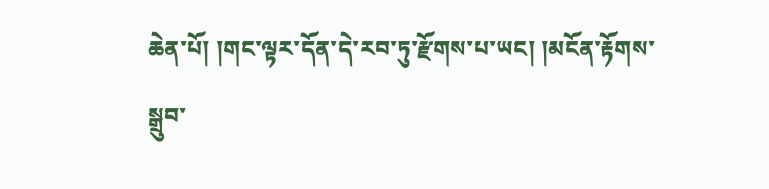ཆེན་པོ། །གང་ལྟར་དོན་དེ་རབ་ཏུ་རྫོགས་པ་ཡང། །མངོན་རྟོགས་སྒྲུབ་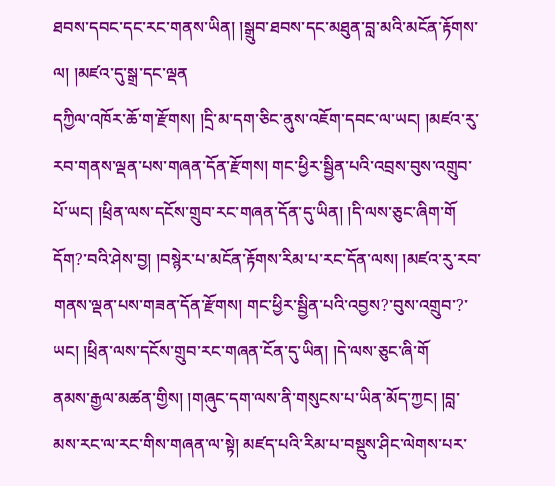ཐབས་དབང་དང་རང་གནས་ཡིན། །སྒྲུབ་ཐབས་དང་མཐུན་བླ་མའི་མངོན་རྟོགས་ལ། །མཛའ་དུ་སྒྲ་དང་ལྡན
དཀྱིལ་འཁོར་ཆོ་ག་རྫོགས། །དྲི་མ་དག་ཅིང་ནུས་འཇོག་དབང་ལ་ཡང། །མཛའ་རུ་རབ་གནས་ལྡན་པས་གཞན་དོན་རྫོགས། གང་ཕྱིར་སྦྱིན་པའི་འབྲས་བུས་འགྲུབ་པོ་ཡང། །ཕྲིན་ལས་དངོས་གྲུབ་རང་གཞན་དོན་དུ་ཡིན། །དི་ལས་ཅུང་ཞིག་གོ
དོག?་བའི་ཤེས་བྱ། །བསྙེར་པ་མངོན་རྟོགས་རིམ་པ་རང་དོན་ལས། །མཛའ་རུ་རབ་གནས་ལྡན་པས་གཟན་དོན་རྫོགས། གང་ཕྱིར་སྦྱིན་པའི་འབྱས?་བུས་འགྲུབ་?་ཡང། །ཕྲིན་ལས་དངོས་གྲུབ་རང་གཞན་ངོན་དུ་ཡིན། །དེ་ལས་ཅུང་ཞི་གོ
ནམས་རྒྱལ་མཚན་གྱིས། །གཞུང་དག་ལས་ནི་གསུངས་པ་ཡིན་མོད་ཀྱང། །བླ་མས་རང་ལ་རང་གིས་གཞན་ལ་སྟེ། མཛད་པའི་རིམ་པ་བསྡུས་ཤིང་ལེགས་པར་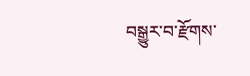བསྒྱུར་བ་རྫོགས་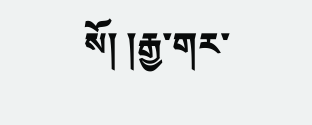སོ། །རྒྱ་གར་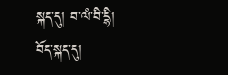སྐད་དུ། བ་ལཾ་བི་དྷི།
བོད་སྐད་དུ།